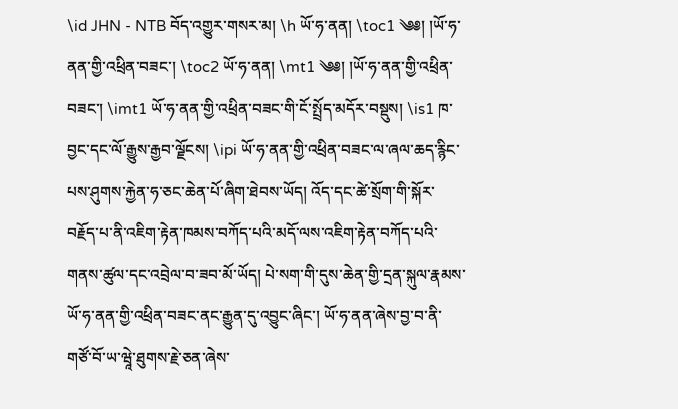\id JHN - NTB བོད་འགྱུར་གསར་མ། \h ཡོ་ཧ་ནན། \toc1 ༄༅། །ཡོ་ཧ་ནན་གྱི་འཕྲིན་བཟང་། \toc2 ཡོ་ཧ་ནན། \mt1 ༄༅། །ཡོ་ཧ་ནན་གྱི་འཕྲིན་བཟང་། \imt1 ཡོ་ཧ་ནན་གྱི་འཕྲིན་བཟང་གི་ངོ་སྤྲོད་མདོར་བསྡུས། \is1 ཁ་བྱང་དང་ལོ་རྒྱུས་རྒྱབ་ལྗོངས། \ipi ཡོ་ཧ་ནན་གྱི་འཕྲིན་བཟང་ལ་ཞལ་ཆད་རྙིང་པས་ཤུགས་རྐྱེན་ཧ་ཅང་ཆེན་པོ་ཞིག་ཐེབས་ཡོད། འོད་དང་ཚེ་སྲོག་གི་སྐོར་བརྗོད་པ་ནི་འཇིག་རྟེན་ཁམས་བཀོད་པའི་མདོ་ལས་འཇིག་རྟེན་བཀོད་པའི་གནས་ཚུལ་དང་འབྲེལ་བ་ཟབ་མོ་ཡོད། པེ་སག་གི་དུས་ཆེན་གྱི་དྲན་སྐུལ་རྣམས་ཡོ་ཧ་ནན་གྱི་འཕྲིན་བཟང་ནང་རྒྱུན་དུ་འབྱུང་ཞིང་། ཡོ་ཧ་ནན་ཞེས་བྱ་བ་ནི་གཙོ་བོ་ཡ་ཝཱེ་ཐུགས་རྗེ་ཅན་ཞེས་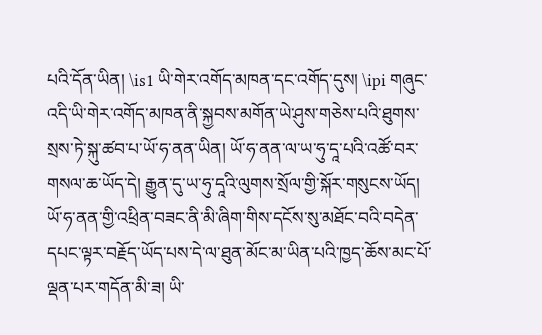པའི་དོན་ཡིན། \is1 ཡི་གེར་འགོད་མཁན་དང་འགོད་དུས། \ipi གཞུང་འདི་ཡི་གེར་འགོད་མཁན་ནི་སྐྱབས་མགོན་ཡེ་ཤུས་གཅེས་པའི་ཐུགས་སྲས་ཏེ་སྐུ་ཚབ་པ་ཡོ་ཧ་ནན་ཡིན། ཡོ་ཧ་ནན་ལ་ཡ་ཧུ་དཱ་པའི་འཚོ་བར་གསལ་ཆ་ཡོད་དེ། རྒྱུན་དུ་ཡ་ཧུ་དཱའི་ལུགས་སྲོལ་གྱི་སྐོར་གསུངས་ཡོད། ཡོ་ཧ་ནན་གྱི་འཕྲིན་བཟང་ནི་མི་ཞིག་གིས་དངོས་སུ་མཐོང་བའི་བདེན་དཔང་ལྟར་བརྗོད་ཡོད་པས་དེ་ལ་ཐུན་མོང་མ་ཡིན་པའི་ཁྱད་ཆོས་མང་པོ་ལྡན་པར་གདོན་མི་ཟ། ཡི་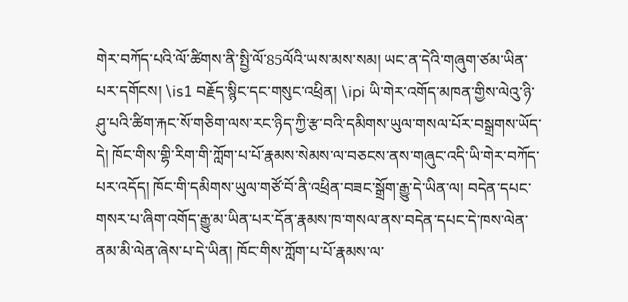གེར་བཀོད་པའི་ལོ་ཚིགས་ནི་སྤྱི་ལོ་85ལོའི་ཡས་མས་སམ། ཡང་ན་དེའི་གཞུག་ཙམ་ཡིན་པར་དགོངས། \is1 བརྗོད་སྙིང་དང་གསུང་འཕྲིན། \ipi ཡི་གེར་འགོད་མཁན་གྱིས་ལེའུ་ཉི་ཤུ་པའི་ཚིག་རྐང་སོ་གཅིག་ལས་རང་ཉིད་ཀྱི་རྩ་བའི་དམིགས་ཡུལ་གསལ་པོར་བསྒྲགས་ཡོད་དེ། ཁོང་གིས་གྷི་རིག་གི་ཀློག་པ་པོ་རྣམས་སེམས་ལ་བཅངས་ནས་གཞུང་འདི་ཡི་གེར་བཀོད་པར་འདོད། ཁོང་གི་དམིགས་ཡུལ་གཙོ་བོ་ནི་འཕྲིན་བཟང་སྒྲོག་རྒྱུ་དེ་ཡིན་ལ། བདེན་དཔང་གསར་པ་ཞིག་འགོད་རྒྱུ་མ་ཡིན་པར་དོན་རྣམས་ཁ་གསལ་ནས་བདེན་དཔང་དེ་ཁས་ལེན་ནམ་མི་ལེན་ཞེས་པ་དེ་ཡིན། ཁོང་གིས་ཀློག་པ་པོ་རྣམས་ལ་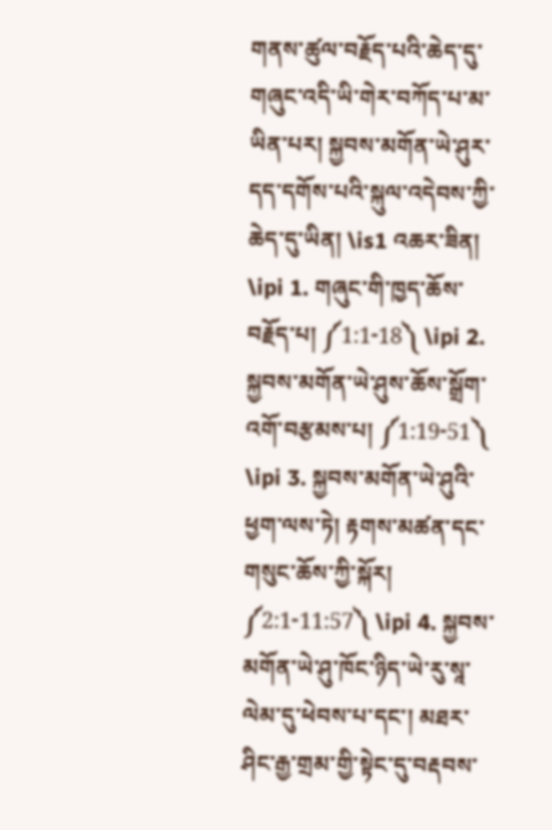གནས་ཚུལ་བརྗོད་པའི་ཆེད་དུ་གཞུང་འདི་ཡི་གེར་བཀོད་པ་མ་ཡིན་པར། སྐྱབས་མགོན་ཡེ་ཤུར་དད་དགོས་པའི་སྐུལ་འདེབས་ཀྱི་ཆེད་དུ་ཡིན། \is1 འཆར་ཟིན། \ipi 1. གཞུང་གི་ཁྱད་ཆོས་བརྗོད་པ། ༼1:1-18༽ \ipi 2. སྐྱབས་མགོན་ཡེ་ཤུས་ཆོས་སྒྲོག་འགོ་བརྩམས་པ། ༼1:19-51༽ \ipi 3. སྐྱབས་མགོན་ཡེ་ཤུའི་ཕྱག་ལས་ཏེ། རྟགས་མཚན་དང་གསུང་ཆོས་ཀྱི་སྐོར། ༼2:1-11:57༽ \ipi 4. སྐྱབས་མགོན་ཡེ་ཤུ་ཁོང་ཉིད་ཡེ་རུ་སཱ་ལེམ་དུ་ཕེབས་པ་དང་། མཐར་ཤིང་རྒྱ་གྲམ་གྱི་སྟེང་དུ་བརྡབས་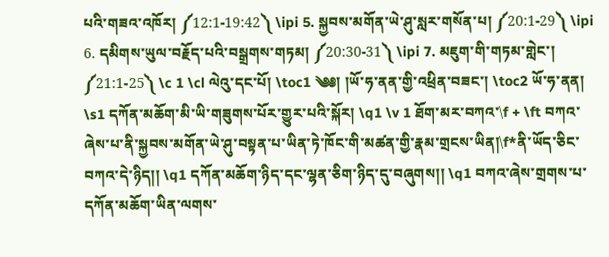པའི་གཟའ་འཁོར། ༼12:1-19:42༽ \ipi 5. སྐྱབས་མགོན་ཡེ་ཤུ་སླར་གསོན་པ། ༼20:1-29༽ \ipi 6. དམིགས་ཡུལ་བརྗོད་པའི་བསྒྲགས་གཏམ། ༼20:30-31༽ \ipi 7. མཇུག་གི་གཏམ་གླེང་། ༼21:1-25༽ \c 1 \cl ལེའུ་དང་པོ། \toc1 ༄༅། །ཡོ་ཧ་ནན་གྱི་འཕྲིན་བཟང་། \toc2 ཡོ་ཧ་ནན། \s1 དཀོན་མཆོག་མི་ཡི་གཟུགས་པོར་གྱུར་པའི་སྐོར། \q1 \v 1 ཐོག་མར་བཀའ་\f + \ft བཀའ་ཞེས་པ་ནི་སྐྱབས་མགོན་ཡེ་ཤུ་བསྟན་པ་ཡིན་ཏེ་ཁོང་གི་མཚན་གྱི་རྣམ་གྲངས་ཡིན།\f*ནི་ཡོད་ཅིང་བཀའ་དེ་ཉིད།། \q1 དཀོན་མཆོག་ཉིད་དང་ལྷན་ཅིག་ཉིད་དུ་བཞུགས།། \q1 བཀའ་ཞེས་གྲགས་པ་དཀོན་མཆོག་ཡིན་ལགས་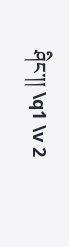ཤིང་།། \q1 \v 2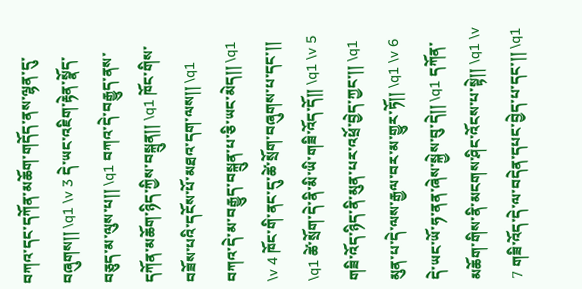བཀའ་དང་དཀོན་མཆོག་གདོད་ནས་ལྷན་དུ་བཞུགས།། \q1 \v 3 དེ་ཡང་འཇིག་རྟེན་སྣོད་བཅུད་མ་ལུས་པ།། \q1 བཀའ་དེ་བརྒྱུད་ནས་དཀོན་མཆོག་ཉིད་ཀྱིས་བསྐྲུན།། \q1 ཁོང་གིས་བཟོས་པའི་དངོས་པོ་མཐའ་དག་ལས།། \q1 བཀའ་དེ་མ་བརྒྱུད་བསྐྲུན་པ་ཅི་ཡང་མེད།། \q1 \v 4 ཁོང་གི་ནང་དུ་ཚེ་སྲོག་བཞུགས་པ་དང་།། \q1 ཚེ་སྲོག་དེ་ནི་མི་ཡི་གཟི་འོད་དོ།། \q1 \v 5 གཟི་འོད་ཉིད་ནི་མུན་པར་འཕྲོ་བྱེད་ཀྱང་།། \q1 མུན་པ་དེ་ལས་རྒྱལ་བར་མ་གྱུར་ཏོ།། \q1 \v 6 དེ་ཡང་ཡོ་ཧ་ནན་ཞེས་སྐྱེས་བུ་དེ།། \q1 དཀོན་མཆོག་གིས་ནི་མངགས་ཤིང་འོངས་པ་སྟེ།། \q1 \v 7 གཟི་འོད་དེ་ལ་བདེན་དཔང་བྱེད་པ་དང་།། \q1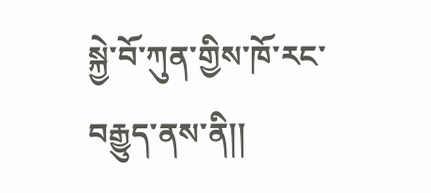སྐྱེ་བོ་ཀུན་གྱིས་ཁོ་རང་བརྒྱུད་ནས་ནི།།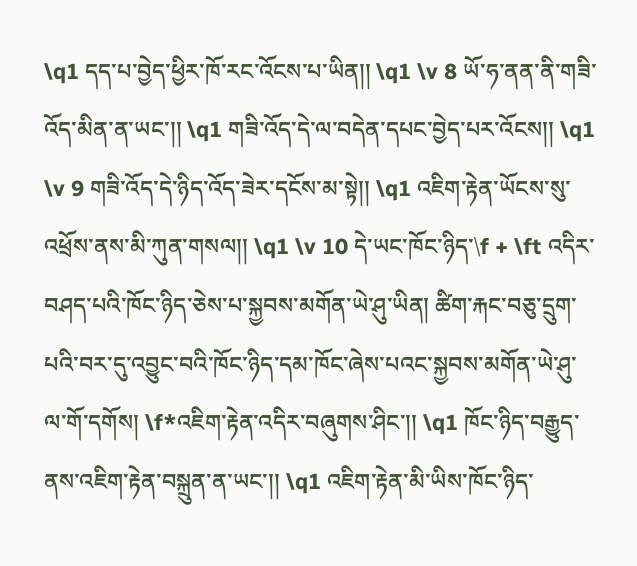\q1 དད་པ་བྱེད་ཕྱིར་ཁོ་རང་འོངས་པ་ཡིན།། \q1 \v 8 ཡོ་ཧ་ནན་ནི་གཟི་འོད་མིན་ན་ཡང་།། \q1 གཟི་འོད་དེ་ལ་བདེན་དཔང་བྱེད་པར་འོངས།། \q1 \v 9 གཟི་འོད་དེ་ཉིད་འོད་ཟེར་དངོས་མ་སྟེ།། \q1 འཇིག་རྟེན་ཡོངས་སུ་འཕྲོས་ནས་མི་ཀུན་གསལ།། \q1 \v 10 དེ་ཡང་ཁོང་ཉིད་\f + \ft འདིར་བཤད་པའི་ཁོང་ཉིད་ཅེས་པ་སྐྱབས་མགོན་ཡེ་ཤུ་ཡིན། ཚིག་རྐང་བཅུ་དྲུག་པའི་བར་དུ་འབྱུང་བའི་ཁོང་ཉིད་དམ་ཁོང་ཞེས་པའང་སྐྱབས་མགོན་ཡེ་ཤུ་ལ་གོ་དགོས། \f*འཇིག་རྟེན་འདིར་བཞུགས་ཤིང་།། \q1 ཁོང་ཉིད་བརྒྱུད་ནས་འཇིག་རྟེན་བསྐྲུན་ན་ཡང་།། \q1 འཇིག་རྟེན་མི་ཡིས་ཁོང་ཉིད་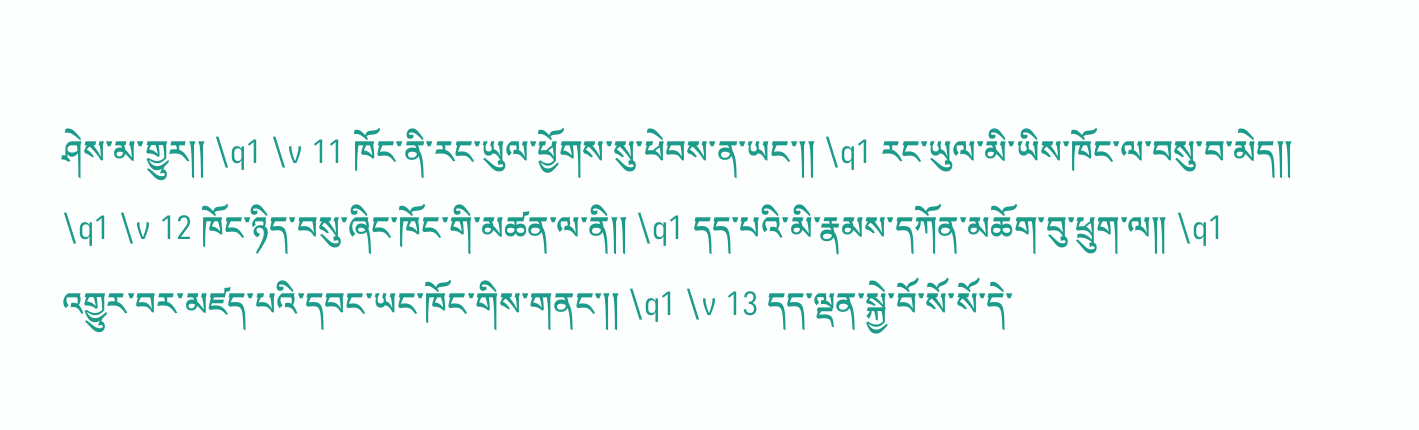ཤེས་མ་གྱུར།། \q1 \v 11 ཁོང་ནི་རང་ཡུལ་ཕྱོགས་སུ་ཕེབས་ན་ཡང་།། \q1 རང་ཡུལ་མི་ཡིས་ཁོང་ལ་བསུ་བ་མེད།། \q1 \v 12 ཁོང་ཉིད་བསུ་ཞིང་ཁོང་གི་མཚན་ལ་ནི།། \q1 དད་པའི་མི་རྣམས་དཀོན་མཆོག་བུ་ཕྲུག་ལ༎ \q1 འགྱུར་བར་མཛད་པའི་དབང་ཡང་ཁོང་གིས་གནང་།། \q1 \v 13 དད་ལྡན་སྐྱེ་བོ་སོ་སོ་དེ་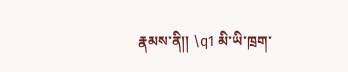རྣམས་ནི།། \q1 མི་ཡི་ཁྲག་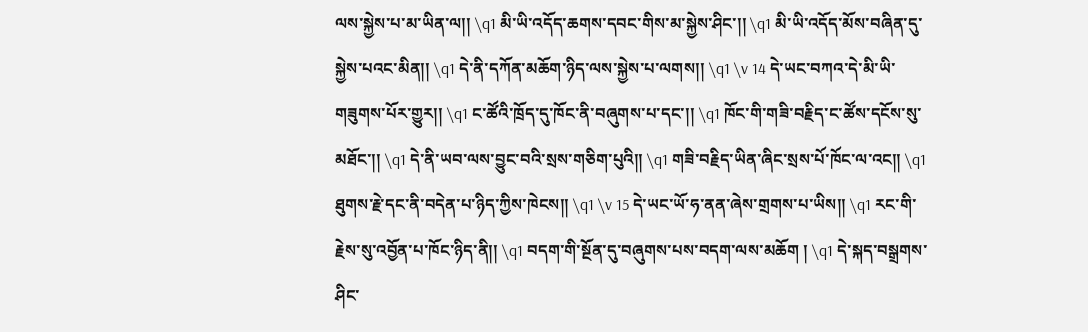ལས་སྐྱེས་པ་མ་ཡིན་ལ།། \q1 མི་ཡི་འདོད་ཆགས་དབང་གིས་མ་སྐྱེས་ཤིང་།། \q1 མི་ཡི་འདོད་མོས་བཞིན་དུ་སྐྱེས་པའང་མིན།། \q1 དེ་ནི་དཀོན་མཆོག་ཉིད་ལས་སྐྱེས་པ་ལགས།། \q1 \v 14 དེ་ཡང་བཀའ་དེ་མི་ཡི་གཟུགས་པོར་གྱུར།། \q1 ང་ཚོའི་ཁྲོད་དུ་ཁོང་ནི་བཞུགས་པ་དང་།། \q1 ཁོང་གི་གཟི་བརྗིད་ང་ཚོས་དངོས་སུ་མཐོང་།། \q1 དེ་ནི་ཡབ་ལས་བྱུང་བའི་སྲས་གཅིག་པུའི༎ \q1 གཟི་བརྗིད་ཡིན་ཞིང་སྲས་པོ་ཁོང་ལ་འང༎ \q1 ཐུགས་རྗེ་དང་ནི་བདེན་པ་ཉིད་ཀྱིས་ཁེངས༎ \q1 \v 15 དེ་ཡང་ཡོ་ཧ་ནན་ཞེས་གྲགས་པ་ཡིས།། \q1 རང་གི་རྗེས་སུ་འབྱོན་པ་ཁོང་ཉིད་ནི།། \q1 བདག་གི་སྔོན་དུ་བཞུགས་པས་བདག་ལས་མཆོག ། \q1 དེ་སྐད་བསྒྲགས་ཤིང་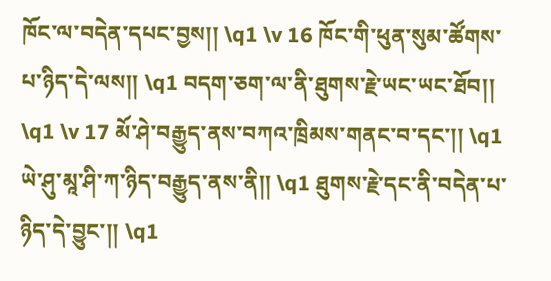ཁོང་ལ་བདེན་དཔང་བྱས།། \q1 \v 16 ཁོང་གི་ཕུན་སུམ་ཚོགས་པ་ཉིད་དེ་ལས།། \q1 བདག་ཅག་ལ་ནི་ཐུགས་རྗེ་ཡང་ཡང་ཐོབ།། \q1 \v 17 མོ་ཤེ་བརྒྱུད་ནས་བཀའ་ཁྲིམས་གནང་བ་དང་།། \q1 ཡེ་ཤུ་མཱ་ཤི་ཀ་ཉིད་བརྒྱུད་ནས་ནི།། \q1 ཐུགས་རྗེ་དང་ནི་བདེན་པ་ཉིད་དེ་བྱུང་།། \q1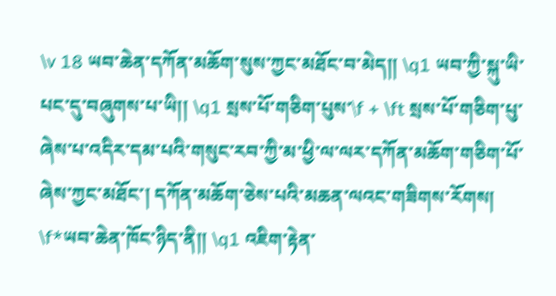\v 18 ཡབ་ཆེན་དཀོན་མཆོག་སུས་ཀྱང་མཐོང་བ་མེད།། \q1 ཡབ་ཀྱི་སྐུ་ཡི་པང་དུ་བཞུགས་པ་ཡི།། \q1 སྲས་པོ་གཅིག་པུས་\f + \ft སྲས་པོ་གཅིག་པུ་ཞེས་པ་འདིར་དམ་པའི་གསུང་རབ་ཀྱི་མ་ཕྱི་ལ་ལར་དཀོན་མཆོག་གཅིག་པོ་ཞེས་ཀྱང་མཐོང་། དཀོན་མཆོག་ཅེས་པའི་མཆན་ལའང་གཟིགས་རོགས། \f*ཡབ་ཆེན་ཁོང་ཉིད་ནི།། \q1 འཇིག་རྟེན་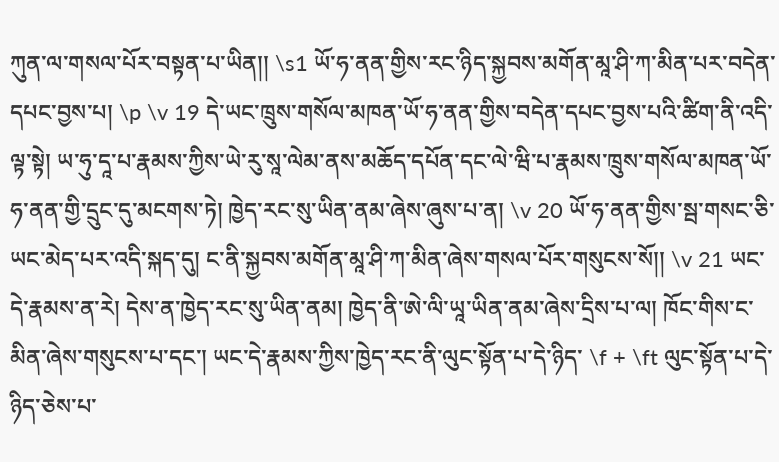ཀུན་ལ་གསལ་པོར་བསྟན་པ་ཡིན།། \s1 ཡོ་ཧ་ནན་གྱིས་རང་ཉིད་སྐྱབས་མགོན་མཱ་ཤི་ཀ་མིན་པར་བདེན་དཔང་བྱས་པ། \p \v 19 དེ་ཡང་ཁྲུས་གསོལ་མཁན་ཡོ་ཧ་ནན་གྱིས་བདེན་དཔང་བྱས་པའི་ཚིག་ནི་འདི་ལྟ་སྟེ། ཡ་ཧུ་དཱ་པ་རྣམས་ཀྱིས་ཡེ་རུ་སཱ་ལེམ་ནས་མཆོད་དཔོན་དང་ལེ་ཝི་པ་རྣམས་ཁྲུས་གསོལ་མཁན་ཡོ་ཧ་ནན་གྱི་དྲུང་དུ་མངགས་ཏེ། ཁྱེད་རང་སུ་ཡིན་ནམ་ཞེས་ཞུས་པ་ན། \v 20 ཡོ་ཧ་ནན་གྱིས་སྦ་གསང་ཅི་ཡང་མེད་པར་འདི་སྐད་དུ། ང་ནི་སྐྱབས་མགོན་མཱ་ཤི་ཀ་མིན་ཞེས་གསལ་པོར་གསུངས་སོ།། \v 21 ཡང་དེ་རྣམས་ན་རེ། དེས་ན་ཁྱེད་རང་སུ་ཡིན་ནམ། ཁྱེད་ནི་ཨེ་ལི་ཡཱ་ཡིན་ནམ་ཞེས་དྲིས་པ་ལ། ཁོང་གིས་ང་མིན་ཞེས་གསུངས་པ་དང་། ཡང་དེ་རྣམས་ཀྱིས་ཁྱེད་རང་ནི་ལུང་སྟོན་པ་དེ་ཉིད་ \f + \ft ལུང་སྟོན་པ་དེ་ཉིད་ཅེས་པ་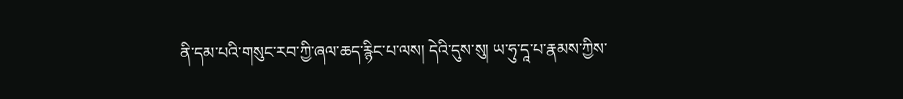ནི་དམ་པའི་གསུང་རབ་ཀྱི་ཞལ་ཆད་རྙིང་པ་ལས། དེའི་དུས་སུ། ཡ་ཧུ་དཱ་པ་རྣམས་ཀྱིས་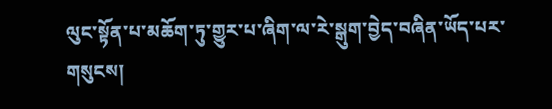ལུང་སྟོན་པ་མཆོག་ཏུ་གྱུར་པ་ཞིག་ལ་རེ་སྒུག་བྱེད་བཞིན་ཡོད་པར་གསུངས།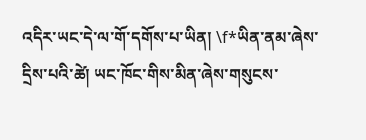འདིར་ཡང་དེ་ལ་གོ་དགོས་པ་ཡིན། \f*ཡིན་ནམ་ཞེས་དྲིས་པའི་ཚེ། ཡང་ཁོང་གིས་མིན་ཞེས་གསུངས་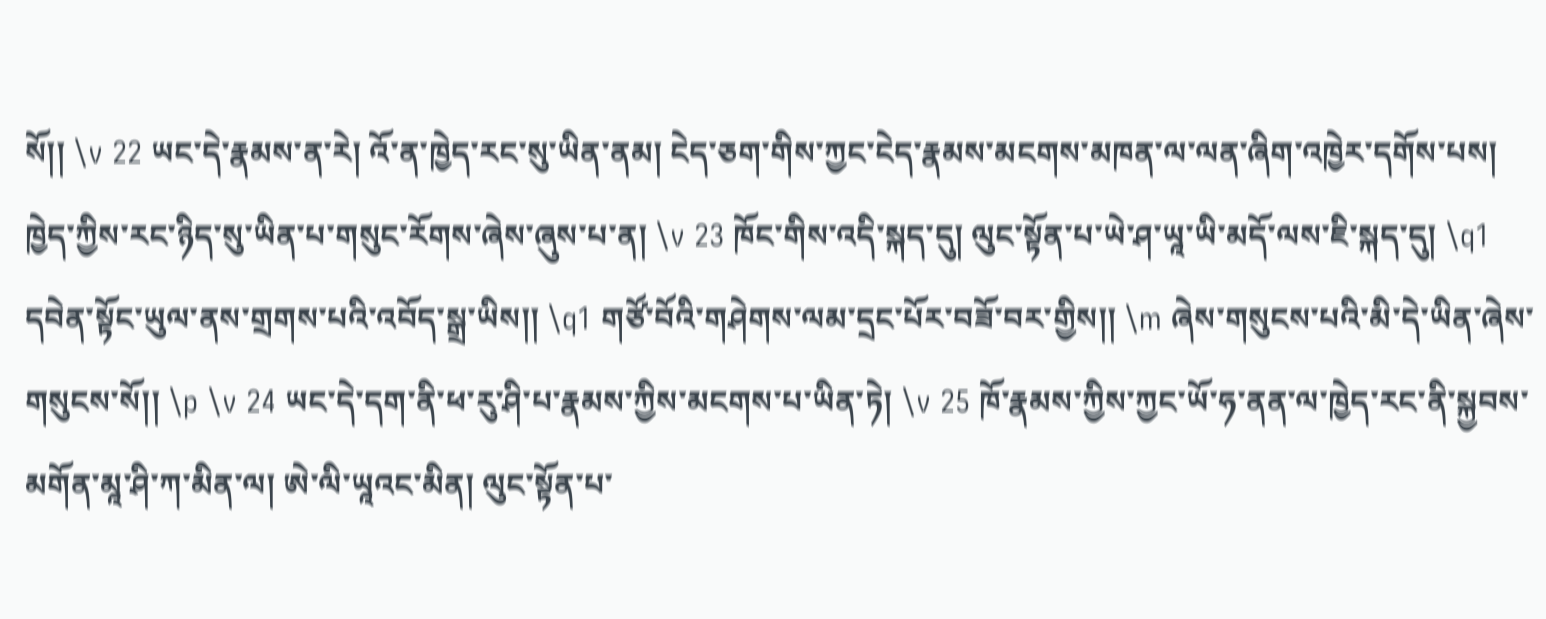སོ།། \v 22 ཡང་དེ་རྣམས་ན་རེ། འོ་ན་ཁྱེད་རང་སུ་ཡིན་ནམ། ངེད་ཅག་གིས་ཀྱང་ངེད་རྣམས་མངགས་མཁན་ལ་ལན་ཞིག་འཁྱེར་དགོས་པས། ཁྱེད་ཀྱིས་རང་ཉིད་སུ་ཡིན་པ་གསུང་རོགས་ཞེས་ཞུས་པ་ན། \v 23 ཁོང་གིས་འདི་སྐད་དུ། ལུང་སྟོན་པ་ཡེ་ཤ་ཡཱ་ཡི་མདོ་ལས་ཇི་སྐད་དུ། \q1 དབེན་སྟོང་ཡུལ་ནས་གྲགས་པའི་འབོད་སྒྲ་ཡིས།། \q1 གཙོ་བོའི་གཤེགས་ལམ་དྲང་པོར་བཟོ་བར་གྱིས།། \m ཞེས་གསུངས་པའི་མི་དེ་ཡིན་ཞེས་གསུངས་སོ།། \p \v 24 ཡང་དེ་དག་ནི་ཕ་རུ་ཤི་པ་རྣམས་ཀྱིས་མངགས་པ་ཡིན་ཏེ། \v 25 ཁོ་རྣམས་ཀྱིས་ཀྱང་ཡོ་ཧ་ནན་ལ་ཁྱེད་རང་ནི་སྐྱབས་མགོན་མཱ་ཤི་ཀ་མིན་ལ། ཨེ་ལི་ཡཱའང་མིན། ལུང་སྟོན་པ་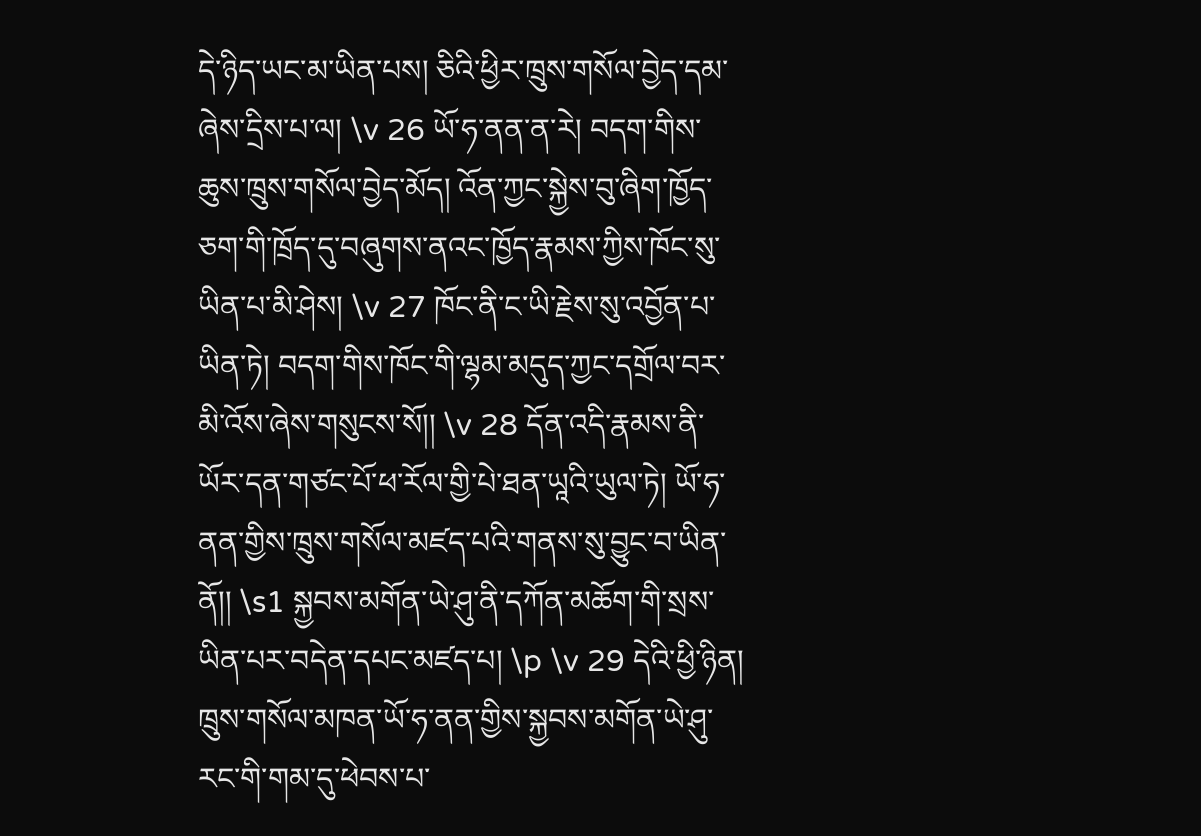དེ་ཉིད་ཡང་མ་ཡིན་པས། ཅིའི་ཕྱིར་ཁྲུས་གསོལ་བྱེད་དམ་ཞེས་དྲིས་པ་ལ། \v 26 ཡོ་ཧ་ནན་ན་རེ། བདག་གིས་ཆུས་ཁྲུས་གསོལ་བྱེད་མོད། འོན་ཀྱང་སྐྱེས་བུ་ཞིག་ཁྱོད་ཅག་གི་ཁྲོད་དུ་བཞུགས་ནའང་ཁྱོད་རྣམས་ཀྱིས་ཁོང་སུ་ཡིན་པ་མི་ཤེས། \v 27 ཁོང་ནི་ང་ཡི་རྗེས་སུ་འབྱོན་པ་ཡིན་ཏེ། བདག་གིས་ཁོང་གི་ལྷམ་མདུད་ཀྱང་དགྲོལ་བར་མི་འོས་ཞེས་གསུངས་སོ།། \v 28 དོན་འདི་རྣམས་ནི་ཡོར་དན་གཙང་པོ་ཕ་རོལ་གྱི་པེ་ཐན་ཡཱའི་ཡུལ་ཏེ། ཡོ་ཧ་ནན་གྱིས་ཁྲུས་གསོལ་མཛད་པའི་གནས་སུ་བྱུང་བ་ཡིན་ནོ།། \s1 སྐྱབས་མགོན་ཡེ་ཤུ་ནི་དཀོན་མཆོག་གི་སྲས་ཡིན་པར་བདེན་དཔང་མཛད་པ། \p \v 29 དེའི་ཕྱི་ཉིན། ཁྲུས་གསོལ་མཁན་ཡོ་ཧ་ནན་གྱིས་སྐྱབས་མགོན་ཡེ་ཤུ་རང་གི་གམ་དུ་ཕེབས་པ་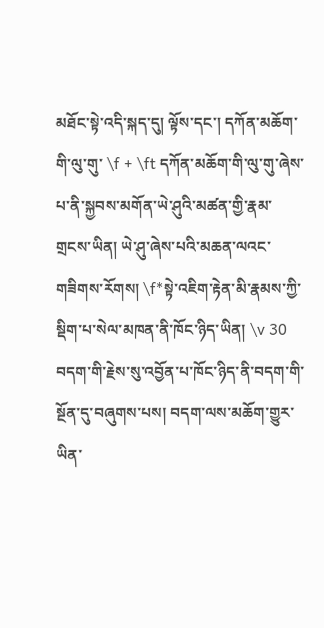མཐོང་སྟེ་འདི་སྐད་དུ། ལྟོས་དང་། དཀོན་མཆོག་གི་ལུ་གུ་ \f + \ft དཀོན་མཆོག་གི་ལུ་གུ་ཞེས་པ་ནི་སྐྱབས་མགོན་ཡེ་ཤུའི་མཚན་གྱི་རྣམ་གྲངས་ཡིན། ཡེ་ཤུ་ཞེས་པའི་མཆན་ལའང་གཟིགས་རོགས། \f*སྟེ་འཇིག་རྟེན་མི་རྣམས་ཀྱི་སྡིག་པ་སེལ་མཁན་ནི་ཁོང་ཉིད་ཡིན། \v 30 བདག་གི་རྗེས་སུ་འབྱོན་པ་ཁོང་ཉིད་ནི་བདག་གི་སྔོན་དུ་བཞུགས་པས། བདག་ལས་མཆོག་གྱུར་ཡིན་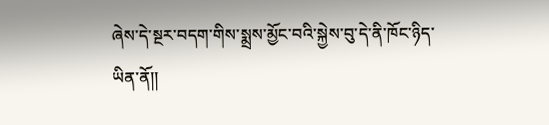ཞེས་དེ་སྔར་བདག་གིས་སྨྲས་མྱོང་བའི་སྐྱེས་བུ་དེ་ནི་ཁོང་ཉིད་ཡིན་ནོ།།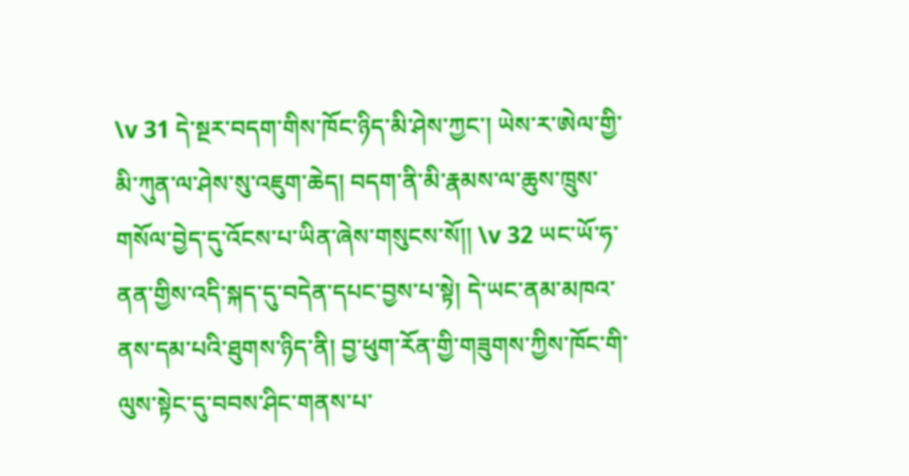\v 31 དེ་སྔར་བདག་གིས་ཁོང་ཉིད་མི་ཤེས་ཀྱང་། ཡེས་ར་ཨེལ་གྱི་མི་ཀུན་ལ་ཤེས་སུ་འཇུག་ཆེད། བདག་ནི་མི་རྣམས་ལ་ཆུས་ཁྲུས་གསོལ་བྱེད་དུ་འོངས་པ་ཡིན་ཞེས་གསུངས་སོ།། \v 32 ཡང་ཡོ་ཧ་ནན་གྱིས་འདི་སྐད་དུ་བདེན་དཔང་བྱས་པ་སྟེ། དེ་ཡང་ནམ་མཁའ་ནས་དམ་པའི་ཐུགས་ཉིད་ནི། བྱ་ཕུག་རོན་གྱི་གཟུགས་ཀྱིས་ཁོང་གི་ལུས་སྟེང་དུ་བབས་ཤིང་གནས་པ་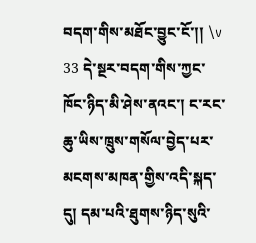བདག་གིས་མཐོང་བྱུང་ངོ་།། \v 33 དེ་སྔར་བདག་གིས་ཀྱང་ཁོང་ཉིད་མི་ཤེས་ནའང་། ང་རང་ཆུ་ཡིས་ཁྲུས་གསོལ་བྱེད་པར་མངགས་མཁན་གྱིས་འདི་སྐད་དུ། དམ་པའི་ཐུགས་ཉིད་སུའི་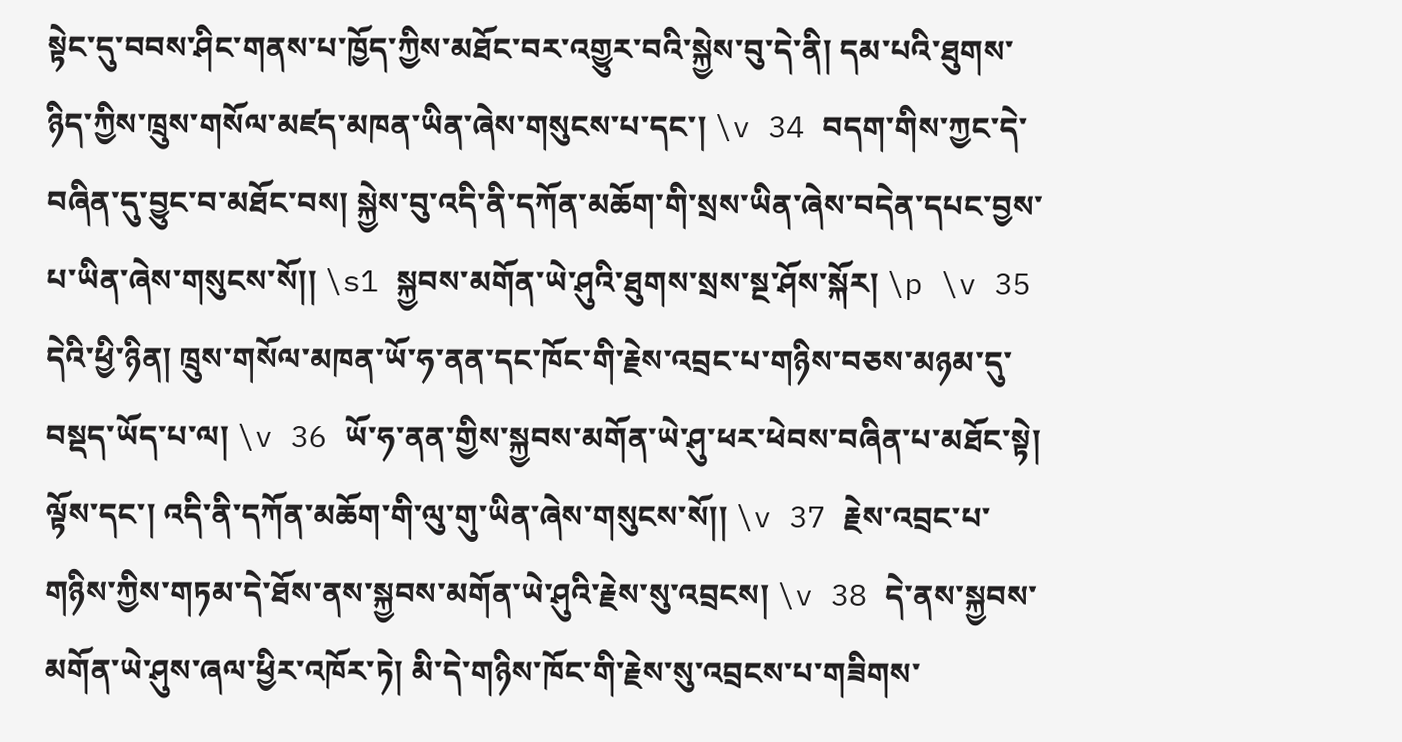སྟེང་དུ་བབས་ཤིང་གནས་པ་ཁྱོད་ཀྱིས་མཐོང་བར་འགྱུར་བའི་སྐྱེས་བུ་དེ་ནི། དམ་པའི་ཐུགས་ཉིད་ཀྱིས་ཁྲུས་གསོལ་མཛད་མཁན་ཡིན་ཞེས་གསུངས་པ་དང་། \v 34 བདག་གིས་ཀྱང་དེ་བཞིན་དུ་བྱུང་བ་མཐོང་བས། སྐྱེས་བུ་འདི་ནི་དཀོན་མཆོག་གི་སྲས་ཡིན་ཞེས་བདེན་དཔང་བྱས་པ་ཡིན་ཞེས་གསུངས་སོ།། \s1 སྐྱབས་མགོན་ཡེ་ཤུའི་ཐུགས་སྲས་སྔ་ཤོས་སྐོར། \p \v 35 དེའི་ཕྱི་ཉིན། ཁྲུས་གསོལ་མཁན་ཡོ་ཧ་ནན་དང་ཁོང་གི་རྗེས་འབྲང་པ་གཉིས་བཅས་མཉམ་དུ་བསྡད་ཡོད་པ་ལ། \v 36 ཡོ་ཧ་ནན་གྱིས་སྐྱབས་མགོན་ཡེ་ཤུ་ཕར་ཕེབས་བཞིན་པ་མཐོང་སྟེ། ལྟོས་དང་། འདི་ནི་དཀོན་མཆོག་གི་ལུ་གུ་ཡིན་ཞེས་གསུངས་སོ།། \v 37 རྗེས་འབྲང་པ་གཉིས་ཀྱིས་གཏམ་དེ་ཐོས་ནས་སྐྱབས་མགོན་ཡེ་ཤུའི་རྗེས་སུ་འབྲངས། \v 38 དེ་ནས་སྐྱབས་མགོན་ཡེ་ཤུས་ཞལ་ཕྱིར་འཁོར་ཏེ། མི་དེ་གཉིས་ཁོང་གི་རྗེས་སུ་འབྲངས་པ་གཟིགས་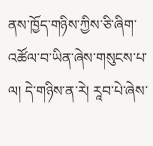ནས་ཁྱོད་གཉིས་ཀྱིས་ཅི་ཞིག་འཚོལ་བ་ཡིན་ཞེས་གསུངས་པ་ལ། དེ་གཉིས་ན་རེ། རཱབ་པེ་ཞེས་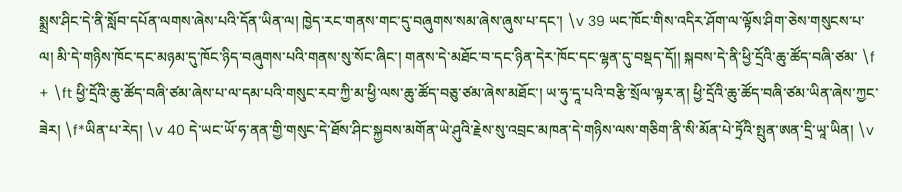སྨྲས་ཤིང་དེ་ནི་སློབ་དཔོན་ལགས་ཞེས་པའི་དོན་ཡིན་ལ། ཁྱེད་རང་གནས་གང་དུ་བཞུགས་སམ་ཞེས་ཞུས་པ་དང་། \v 39 ཡང་ཁོང་གིས་འདིར་ཤོག་ལ་ལྟོས་ཤིག་ཅེས་གསུངས་པ་ལ། མི་དེ་གཉིས་ཁོང་དང་མཉམ་དུ་ཁོང་ཉིད་བཞུགས་པའི་གནས་སུ་སོང་ཞིང་། གནས་དེ་མཐོང་བ་དང་ཉིན་དེར་ཁོང་དང་ལྷན་དུ་བསྡད་དོ།། སྐབས་དེ་ནི་ཕྱི་དྲོའི་ཆུ་ཚོད་བཞི་ཙམ་ \f + \ft ཕྱི་དྲོའི་ཆུ་ཚོད་བཞི་ཙམ་ཞེས་པ་ལ་དམ་པའི་གསུང་རབ་ཀྱི་མ་ཕྱི་ལས་ཆུ་ཚོད་བཅུ་ཙམ་ཞེས་མཐོང་། ཡ་ཧུ་དཱ་པའི་བརྩི་སྲོལ་ལྟར་ན། ཕྱི་དྲོའི་ཆུ་ཚོད་བཞི་ཙམ་ཡིན་ཞེས་ཀྱང་ཟེར། \f*ཡིན་པ་རེད། \v 40 དེ་ཡང་ཡོ་ཧ་ནན་གྱི་གསུང་དེ་ཐོས་ཤིང་སྐྱབས་མགོན་ཡེ་ཤུའི་རྗེས་སུ་འབྲང་མཁན་དེ་གཉིས་ལས་གཅིག་ནི་སི་མོན་པེ་ཏྲོའི་སྤུན་ཨན་དྲི་ཡཱ་ཡིན། \v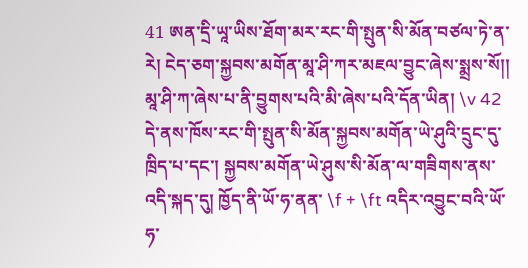41 ཨན་དྲི་ཡཱ་ཡིས་ཐོག་མར་རང་གི་སྤུན་སི་མོན་བཙལ་ཏེ་ན་རེ། ངེད་ཅག་སྐྱབས་མགོན་མཱ་ཤི་ཀར་མཇལ་བྱུང་ཞེས་སྨྲས་སོ།། མཱ་ཤི་ཀ་ཞེས་པ་ནི་བྱུགས་པའི་མི་ཞེས་པའི་དོན་ཡིན། \v 42 དེ་ནས་ཁོས་རང་གི་སྤུན་སི་མོན་སྐྱབས་མགོན་ཡེ་ཤུའི་དྲུང་དུ་ཁྲིད་པ་དང་། སྐྱབས་མགོན་ཡེ་ཤུས་སི་མོན་ལ་གཟིགས་ནས་འདི་སྐད་དུ། ཁྱོད་ནི་ཡོ་ཧ་ནན་ \f + \ft འདིར་འབྱུང་བའི་ཡོ་ཧ་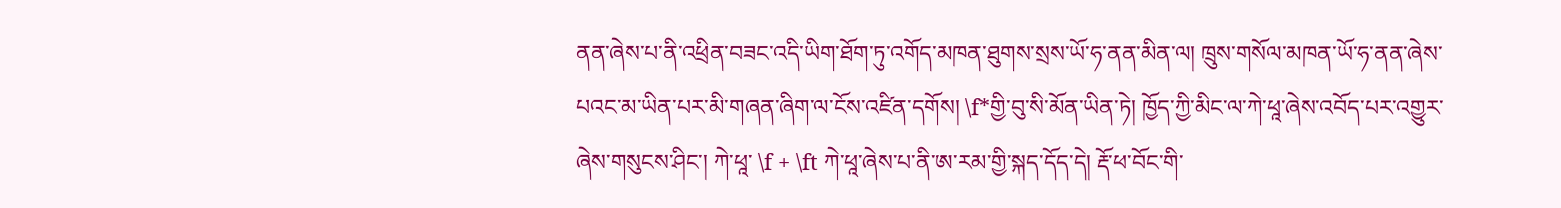ནན་ཞེས་པ་ནི་འཕྲིན་བཟང་འདི་ཡིག་ཐོག་ཏུ་འགོད་མཁན་ཐུགས་སྲས་ཡོ་ཧ་ནན་མིན་ལ། ཁྲུས་གསོལ་མཁན་ཡོ་ཧ་ནན་ཞེས་པའང་མ་ཡིན་པར་མི་གཞན་ཞིག་ལ་ངོས་འཛིན་དགོས། \f*གྱི་བུ་སི་མོན་ཡིན་ཏེ། ཁྱོད་ཀྱི་མིང་ལ་ཀེ་ཕཱ་ཞེས་འབོད་པར་འགྱུར་ཞེས་གསུངས་ཤིང་། ཀེ་ཕཱ་ \f + \ft ཀེ་ཕཱ་ཞེས་པ་ནི་ཨ་རམ་གྱི་སྐད་དོད་དེ། རྡོ་ཕ་བོང་གི་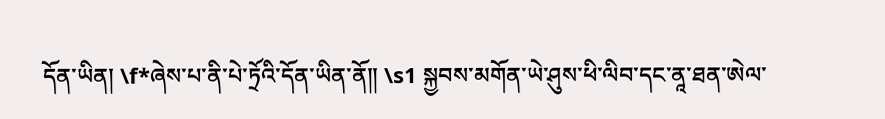དོན་ཡིན། \f*ཞེས་པ་ནི་པེ་ཏྲོའི་དོན་ཡིན་ནོ།། \s1 སྐྱབས་མགོན་ཡེ་ཤུས་ཕི་ལིབ་དང་ནཱ་ཐན་ཨེལ་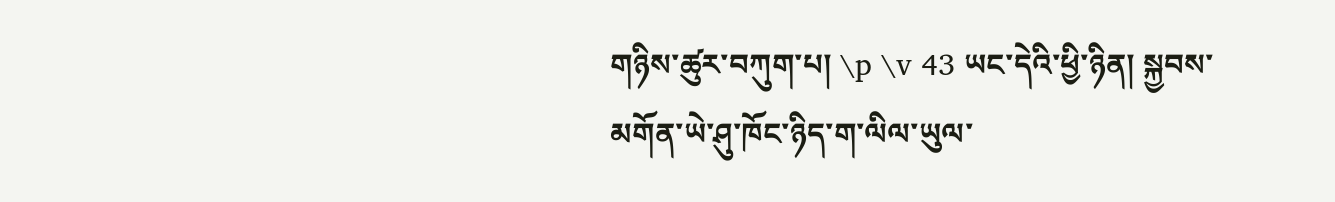གཉིས་ཚུར་བཀུག་པ། \p \v 43 ཡང་དེའི་ཕྱི་ཉིན། སྐྱབས་མགོན་ཡེ་ཤུ་ཁོང་ཉིད་ག་ལིལ་ཡུལ་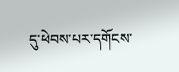དུ་ཕེབས་པར་དགོངས་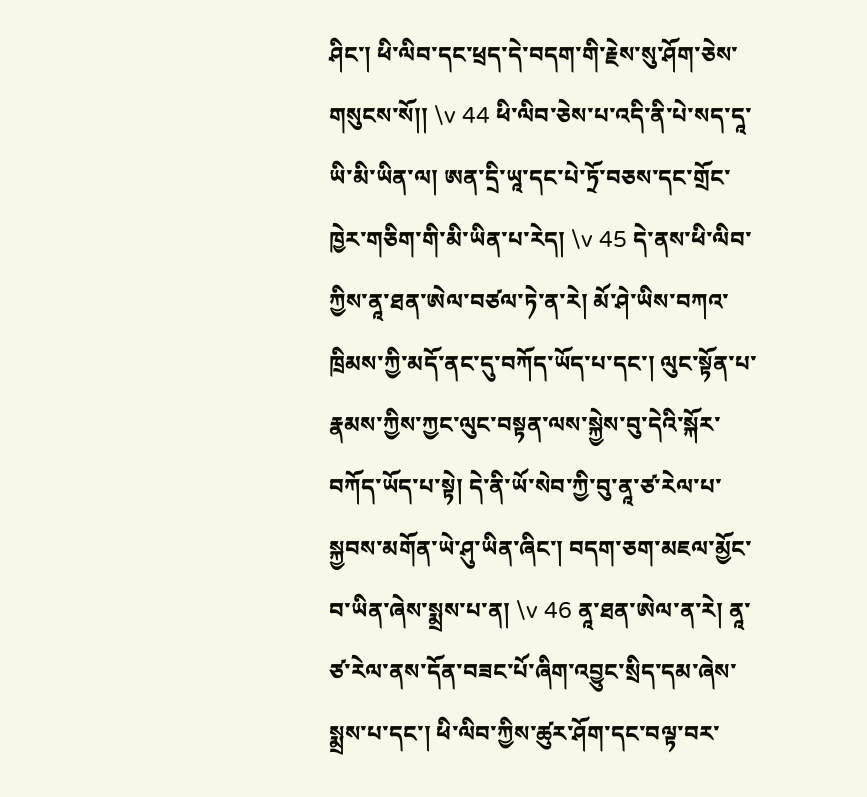ཤིང་། ཕི་ལིབ་དང་ཕྲད་དེ་བདག་གི་རྗེས་སུ་ཤོག་ཅེས་གསུངས་སོ།། \v 44 ཕི་ལིབ་ཅེས་པ་འདི་ནི་པེ་སད་དཱ་ཡི་མི་ཡིན་ལ། ཨན་དྲི་ཡཱ་དང་པེ་ཏྲོ་བཅས་དང་གྲོང་ཁྱེར་གཅིག་གི་མི་ཡིན་པ་རེད། \v 45 དེ་ནས་ཕི་ལིབ་ཀྱིས་ནཱ་ཐན་ཨེལ་བཙལ་ཏེ་ན་རེ། མོ་ཤེ་ཡིས་བཀའ་ཁྲིམས་ཀྱི་མདོ་ནང་དུ་བཀོད་ཡོད་པ་དང་། ལུང་སྟོན་པ་རྣམས་ཀྱིས་ཀྱང་ལུང་བསྟན་ལས་སྐྱེས་བུ་དེའི་སྐོར་བཀོད་ཡོད་པ་སྟེ། དེ་ནི་ཡོ་སེབ་ཀྱི་བུ་ནཱ་ཙ་རེལ་པ་སྐྱབས་མགོན་ཡེ་ཤུ་ཡིན་ཞིང་། བདག་ཅག་མཇལ་མྱོང་བ་ཡིན་ཞེས་སྨྲས་པ་ན། \v 46 ནཱ་ཐན་ཨེལ་ན་རེ། ནཱ་ཙ་རེལ་ནས་དོན་བཟང་པོ་ཞིག་འབྱུང་སྲིད་དམ་ཞེས་སྨྲས་པ་དང་། ཕི་ལིབ་ཀྱིས་ཚུར་ཤོག་དང་བལྟ་བར་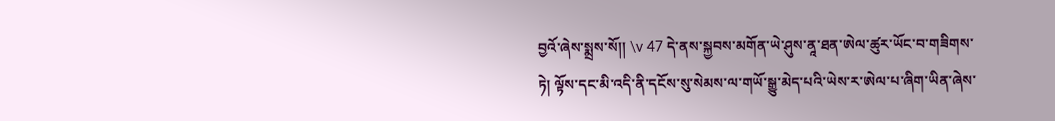བྱའོ་ཞེས་སྨྲས་སོ།། \v 47 དེ་ནས་སྐྱབས་མགོན་ཡེ་ཤུས་ནཱ་ཐན་ཨེལ་ཚུར་ཡོང་བ་གཟིགས་ཏེ། ལྟོས་དང་མི་འདི་ནི་དངོས་སུ་སེམས་ལ་གཡོ་སྒྱུ་མེད་པའི་ཡེས་ར་ཨེལ་པ་ཞིག་ཡིན་ཞེས་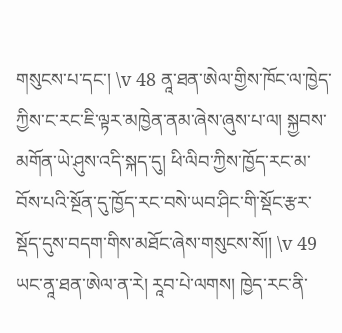གསུངས་པ་དང་། \v 48 ནཱ་ཐན་ཨེལ་གྱིས་ཁོང་ལ་ཁྱེད་ཀྱིས་ང་རང་ཇི་ལྟར་མཁྱེན་ནམ་ཞེས་ཞུས་པ་ལ། སྐྱབས་མགོན་ཡེ་ཤུས་འདི་སྐད་དུ། ཕི་ལིབ་ཀྱིས་ཁྱོད་རང་མ་བོས་པའི་སྔོན་དུ་ཁྱོད་རང་བསེ་ཡབ་ཤིང་གི་སྡོང་རྩར་སྡོད་དུས་བདག་གིས་མཐོང་ཞེས་གསུངས་སོ།། \v 49 ཡང་ནཱ་ཐན་ཨེལ་ན་རེ། རཱབ་པེ་ལགས། ཁྱེད་རང་ནི་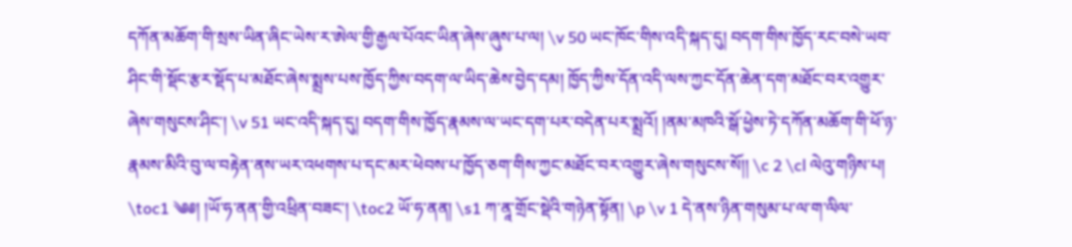དཀོན་མཆོག་གི་སྲས་ཡིན་ཞིང་ཡེས་ར་ཨེལ་གྱི་རྒྱལ་པོའང་ཡིན་ཞེས་ཞུས་པ་ལ། \v 50 ཡང་ཁོང་གིས་འདི་སྐད་དུ། བདག་གིས་ཁྱོད་རང་བསེ་ཡབ་ཤིང་གི་སྡོང་རྩར་སྡོད་པ་མཐོང་ཞེས་སྨྲས་པས་ཁྱོད་ཀྱིས་བདག་ལ་ཡིད་ཆེས་བྱེད་དམ། ཁྱོད་ཀྱིས་དོན་འདི་ལས་ཀྱང་དོན་ཆེན་དག་མཐོང་བར་འགྱུར་ཞེས་གསུངས་ཤིང་། \v 51 ཡང་འདི་སྐད་དུ། བདག་གིས་ཁྱོད་རྣམས་ལ་ཡང་དག་པར་བདེན་པར་སྨྲའོ། །ནམ་མཁའི་སྒོ་ཕྱེས་ཏེ་དཀོན་མཆོག་གི་ཕོ་ཉ་རྣམས་མིའི་བུ་ལ་བརྟེན་ནས་ཡར་འཕགས་པ་དང་མར་ཕེབས་པ་ཁྱོད་ཅག་གིས་ཀྱང་མཐོང་བར་འགྱུར་ཞེས་གསུངས་སོ།། \c 2 \cl ལེའུ་གཉིས་པ། \toc1 ༄༅། །ཡོ་ཧ་ནན་གྱི་འཕྲིན་བཟང་། \toc2 ཡོ་ཧ་ནན། \s1 ཀ་ནཱ་གྲོང་སྡེའི་གཉེན་སྟོན། \p \v 1 དེ་ནས་ཉིན་གསུམ་པ་ལ་ག་ལིལ་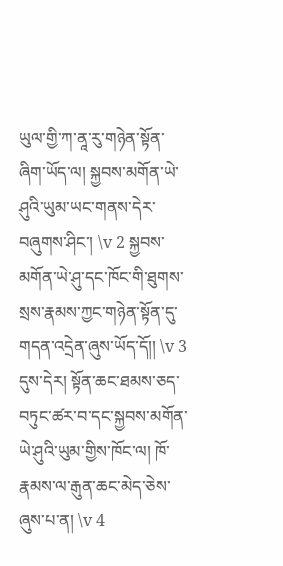ཡུལ་གྱི་ཀ་ནཱ་རུ་གཉེན་སྟོན་ཞིག་ཡོད་ལ། སྐྱབས་མགོན་ཡེ་ཤུའི་ཡུམ་ཡང་གནས་དེར་བཞུགས་ཤིང་། \v 2 སྐྱབས་མགོན་ཡེ་ཤུ་དང་ཁོང་གི་ཐུགས་སྲས་རྣམས་ཀྱང་གཉེན་སྟོན་དུ་གདན་འདྲེན་ཞུས་ཡོད་དོ།། \v 3 དུས་དེར། སྟོན་ཆང་ཐམས་ཅད་བཏུང་ཚར་བ་དང་སྐྱབས་མགོན་ཡེ་ཤུའི་ཡུམ་གྱིས་ཁོང་ལ། ཁོ་རྣམས་ལ་རྒུན་ཆང་མེད་ཅེས་ཞུས་པ་ན། \v 4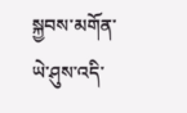སྐྱབས་མགོན་ཡེ་ཤུས་འདི་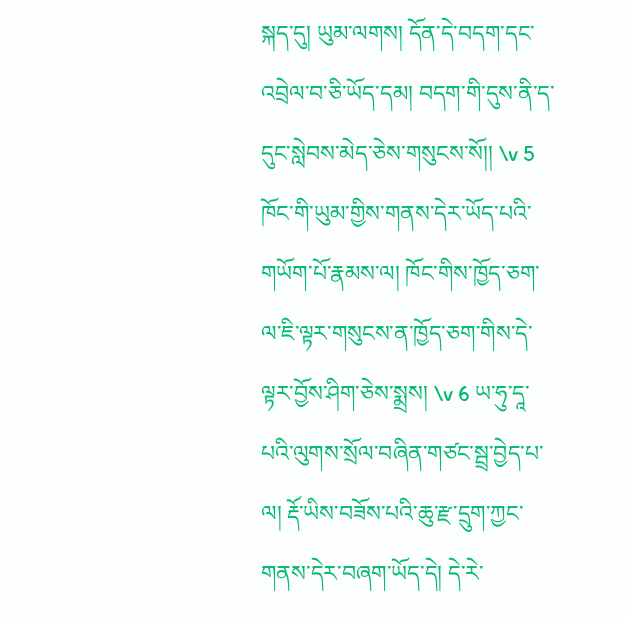སྐད་དུ། ཡུམ་ལགས། དོན་དེ་བདག་དང་འབྲེལ་བ་ཅི་ཡོད་དམ། བདག་གི་དུས་ནི་ད་དུང་སླེབས་མེད་ཅེས་གསུངས་སོ།། \v 5 ཁོང་གི་ཡུམ་གྱིས་གནས་དེར་ཡོད་པའི་གཡོག་པོ་རྣམས་ལ། ཁོང་གིས་ཁྱོད་ཅག་ལ་ཇི་ལྟར་གསུངས་ན་ཁྱོད་ཅག་གིས་དེ་ལྟར་བྱོས་ཤིག་ཅེས་སྨྲས། \v 6 ཡ་ཧུ་དཱ་པའི་ལུགས་སྲོལ་བཞིན་གཙང་སྦྲ་བྱེད་པ་ལ། རྡོ་ཡིས་བཟོས་པའི་ཆུ་རྫ་དྲུག་ཀྱང་གནས་དེར་བཞག་ཡོད་དེ། དེ་རེ་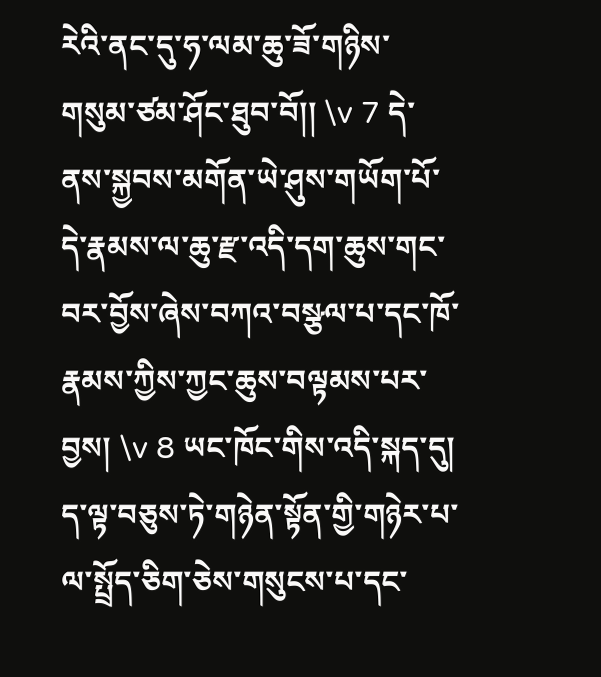རེའི་ནང་དུ་ཧ་ལམ་ཆུ་ཟོ་གཉིས་གསུམ་ཙམ་ཤོང་ཐུབ་བོ།། \v 7 དེ་ནས་སྐྱབས་མགོན་ཡེ་ཤུས་གཡོག་པོ་དེ་རྣམས་ལ་ཆུ་རྫ་འདི་དག་ཆུས་གང་བར་བྱོས་ཞེས་བཀའ་བསྩལ་པ་དང་ཁོ་རྣམས་ཀྱིས་ཀྱང་ཆུས་བལྟམས་པར་བྱས། \v 8 ཡང་ཁོང་གིས་འདི་སྐད་དུ། ད་ལྟ་བཅུས་ཏེ་གཉེན་སྟོན་གྱི་གཉེར་པ་ལ་སྤྲོད་ཅིག་ཅེས་གསུངས་པ་དང་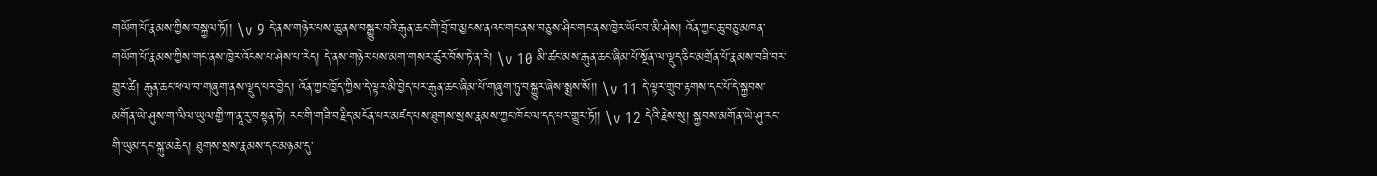གཡོག་པོ་རྣམས་ཀྱིས་བསྐྱལ་ཏོ།། \v 9 དེ་ནས་གཉེར་པས་ཆུ་ནས་བསྒྱུར་བའི་རྒུན་ཆང་གི་བྲོ་བ་མྱངས་ནའང་གང་ནས་བཅུས་ཤིང་གང་ནས་ཁྱེར་ཡོང་བ་མི་ཤེས། འོན་ཀྱང་ཆུ་བཅུ་མཁན་གཡོག་པོ་རྣམས་ཀྱིས་གང་ནས་ཁྱེར་འོངས་པ་ཤེས་པ་རེད། དེ་ནས་གཉེར་པས་མག་གསར་ཚུར་བོས་ཏེ་ན་རེ། \v 10 མི་ཚང་མས་རྒུན་ཆང་ཞིམ་པོ་སྔོན་ལ་ལྡུད་ཅིང་མགྲོན་པོ་རྣམས་བཟི་བར་གྱུར་ཚེ། རྒུན་ཆང་ཕལ་བ་གཞུག་ནས་ལྡུད་པར་བྱེད། འོན་ཀྱང་ཁྱོད་ཀྱིས་དེ་ལྟར་མི་བྱེད་པར་རྒུན་ཆང་ཞིམ་པོ་གཞུག་ཏུ་བསྐྱུར་ཞེས་སྨྲས་སོ།། \v 11 དེ་ལྟར་གྲུབ་རྟགས་དང་པོ་དེ་སྐྱབས་མགོན་ཡེ་ཤུས་ག་ལིལ་ཡུལ་གྱི་ཀ་ནཱ་རུ་བསྟན་ཏེ། རང་གི་གཟི་བརྗིད་མངོན་པར་མཛད་པས་ཐུགས་སྲས་རྣམས་ཀྱང་ཁོང་ལ་དད་པར་གྱུར་ཏོ།། \v 12 དེའི་རྗེས་སུ། སྐྱབས་མགོན་ཡེ་ཤུ་རང་གི་ཡུམ་དང་སྐུ་མཆེད། ཐུགས་སྲས་རྣམས་དང་མཉམ་དུ་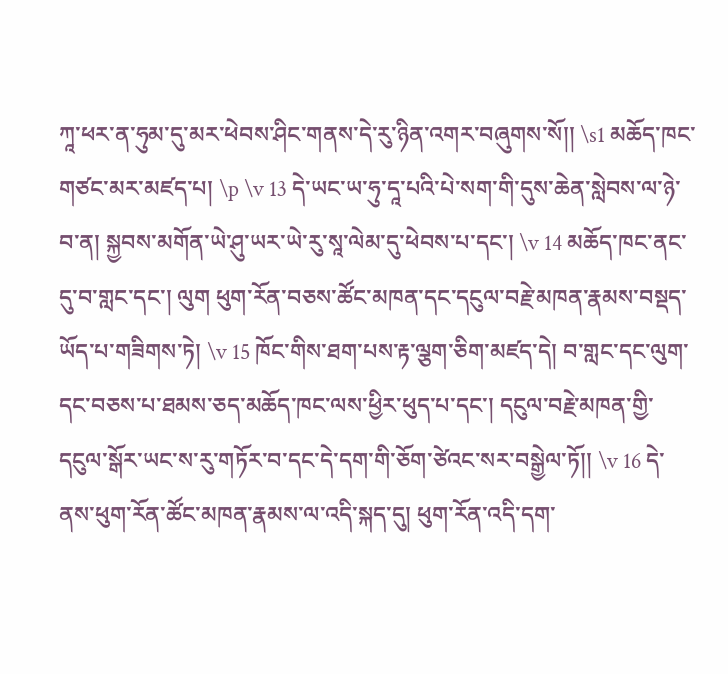ཀཱ་ཕར་ན་ཧུམ་དུ་མར་ཕེབས་ཤིང་གནས་དེ་རུ་ཉིན་འགར་བཞུགས་སོ།། \s1 མཆོད་ཁང་གཙང་མར་མཛད་པ། \p \v 13 དེ་ཡང་ཡ་ཧུ་དཱ་པའི་པེ་སག་གི་དུས་ཆེན་སླེབས་ལ་ཉེ་བ་ན། སྐྱབས་མགོན་ཡེ་ཤུ་ཡར་ཡེ་རུ་སཱ་ལེམ་དུ་ཕེབས་པ་དང་། \v 14 མཆོད་ཁང་ནང་དུ་བ་གླང་དང་། ལུག ཕུག་རོན་བཅས་ཚོང་མཁན་དང་དངུལ་བརྗེ་མཁན་རྣམས་བསྡད་ཡོད་པ་གཟིགས་ཏེ། \v 15 ཁོང་གིས་ཐག་པས་རྟ་ལྕག་ཅིག་མཛད་དེ། བ་གླང་དང་ལུག་དང་བཅས་པ་ཐམས་ཅད་མཆོད་ཁང་ལས་ཕྱིར་ཕུད་པ་དང་། དངུལ་བརྗེ་མཁན་གྱི་དངུལ་སྒོར་ཡང་ས་རུ་གཏོར་བ་དང་དེ་དག་གི་ཅོག་ཙེའང་སར་བསྒྱེལ་ཏོ།། \v 16 དེ་ནས་ཕུག་རོན་ཚོང་མཁན་རྣམས་ལ་འདི་སྐད་དུ། ཕུག་རོན་འདི་དག་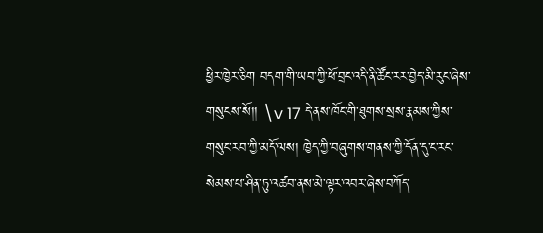ཕྱིར་ཁྱེར་ཅིག བདག་གི་ཡབ་ཀྱི་ཕོ་བྲང་འདི་ནི་ཚོང་རར་བྱེད་མི་རུང་ཞེས་གསུངས་སོ།། \v 17 དེ་ནས་ཁོང་གི་ཐུགས་སྲས་རྣམས་ཀྱིས་གསུང་རབ་ཀྱི་མདོ་ལས། ཁྱེད་ཀྱི་བཞུགས་གནས་ཀྱི་དོན་དུ་ང་རང་སེམས་པ་ཤིན་ཏུ་འཚབ་ནས་མེ་ལྟར་འབར་ཞེས་བཀོད་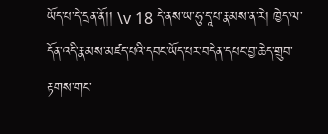ཡོད་པ་དེ་དྲན་ནོ།། \v 18 དེ་ནས་ཡ་ཧུ་དཱ་པ་རྣམས་ན་རེ། ཁྱེད་ལ་དོན་འདི་རྣམས་མཛད་པའི་དབང་ཡོད་པར་བདེན་དཔང་བྱ་ཆེད་གྲུབ་རྟགས་གང་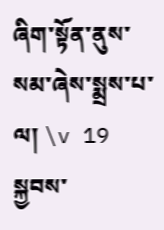ཞིག་སྟོན་ནུས་སམ་ཞེས་སྨྲས་པ་ལ། \v 19 སྐྱབས་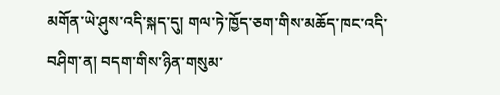མགོན་ཡེ་ཤུས་འདི་སྐད་དུ། གལ་ཏེ་ཁྱོད་ཅག་གིས་མཆོད་ཁང་འདི་བཤིག་ན། བདག་གིས་ཉིན་གསུམ་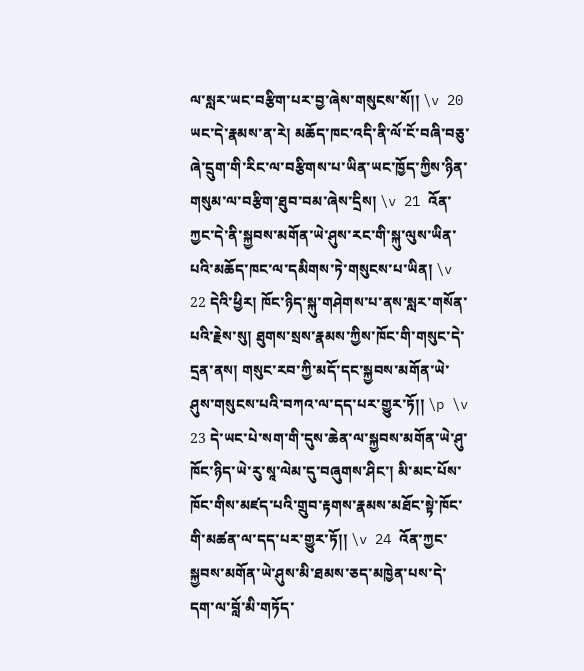ལ་སླར་ཡང་བརྩིག་པར་བྱ་ཞེས་གསུངས་སོ།། \v 20 ཡང་དེ་རྣམས་ན་རེ། མཆོད་ཁང་འདི་ནི་ལོ་ངོ་བཞི་བཅུ་ཞེ་དྲུག་གི་རིང་ལ་བརྩིགས་པ་ཡིན་ཡང་ཁྱོད་ཀྱིས་ཉིན་གསུམ་ལ་བརྩིག་ཐུབ་བམ་ཞེས་དྲིས། \v 21 འོན་ཀྱང་དེ་ནི་སྐྱབས་མགོན་ཡེ་ཤུས་རང་གི་སྐུ་ལུས་ཡིན་པའི་མཆོད་ཁང་ལ་དམིགས་ཏེ་གསུངས་པ་ཡིན། \v 22 དེའི་ཕྱིར། ཁོང་ཉིད་སྐུ་གཤེགས་པ་ནས་སླར་གསོན་པའི་རྗེས་སུ། ཐུགས་སྲས་རྣམས་ཀྱིས་ཁོང་གི་གསུང་དེ་དྲན་ནས། གསུང་རབ་ཀྱི་མདོ་དང་སྐྱབས་མགོན་ཡེ་ཤུས་གསུངས་པའི་བཀའ་ལ་དད་པར་གྱུར་ཏོ།། \p \v 23 དེ་ཡང་པེ་སག་གི་དུས་ཆེན་ལ་སྐྱབས་མགོན་ཡེ་ཤུ་ཁོང་ཉིད་ཡེ་རུ་སཱ་ལེམ་དུ་བཞུགས་ཤིང་། མི་མང་པོས་ཁོང་གིས་མཛད་པའི་གྲུབ་རྟགས་རྣམས་མཐོང་སྟེ་ཁོང་གི་མཚན་ལ་དད་པར་གྱུར་ཏོ།། \v 24 འོན་ཀྱང་སྐྱབས་མགོན་ཡེ་ཤུས་མི་ཐམས་ཅད་མཁྱེན་པས་དེ་དག་ལ་བློ་མི་གཏོད་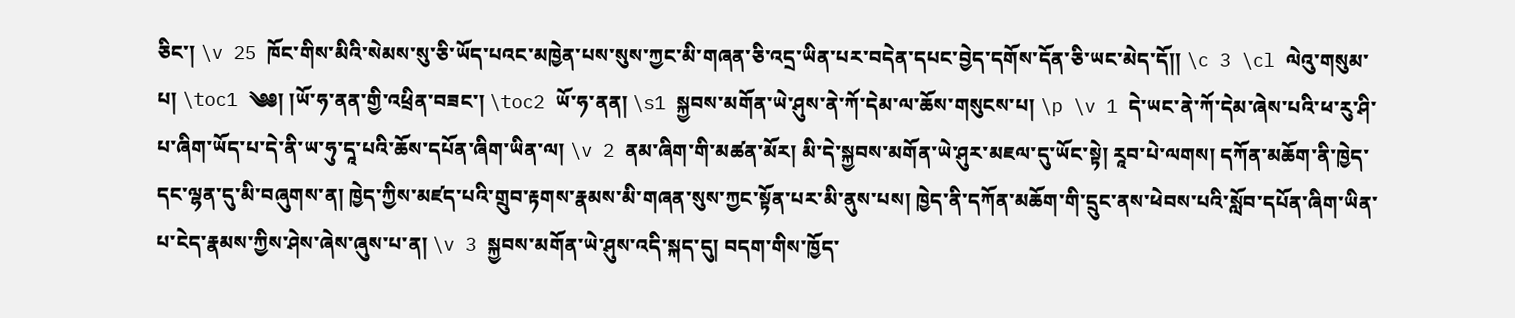ཅིང་། \v 25 ཁོང་གིས་མིའི་སེམས་སུ་ཅི་ཡོད་པའང་མཁྱེན་པས་སུས་ཀྱང་མི་གཞན་ཅི་འདྲ་ཡིན་པར་བདེན་དཔང་བྱེད་དགོས་དོན་ཅི་ཡང་མེད་དོ།། \c 3 \cl ལེའུ་གསུམ་པ། \toc1 ༄༅། །ཡོ་ཧ་ནན་གྱི་འཕྲིན་བཟང་། \toc2 ཡོ་ཧ་ནན། \s1 སྐྱབས་མགོན་ཡེ་ཤུས་ནེ་ཀོ་དེམ་ལ་ཆོས་གསུངས་པ། \p \v 1 དེ་ཡང་ནེ་ཀོ་དེམ་ཞེས་པའི་ཕ་རུ་ཤི་པ་ཞིག་ཡོད་པ་དེ་ནི་ཡ་ཧུ་དཱ་པའི་ཆོས་དཔོན་ཞིག་ཡིན་ལ། \v 2 ནམ་ཞིག་གི་མཚན་མོར། མི་དེ་སྐྱབས་མགོན་ཡེ་ཤུར་མཇལ་དུ་ཡོང་སྟེ། རཱབ་པེ་ལགས། དཀོན་མཆོག་ནི་ཁྱེད་དང་ལྷན་དུ་མི་བཞུགས་ན། ཁྱེད་ཀྱིས་མཛད་པའི་གྲུབ་རྟགས་རྣམས་མི་གཞན་སུས་ཀྱང་སྟོན་པར་མི་ནུས་པས། ཁྱེད་ནི་དཀོན་མཆོག་གི་དྲུང་ནས་ཕེབས་པའི་སློབ་དཔོན་ཞིག་ཡིན་པ་ངེད་རྣམས་ཀྱིས་ཤེས་ཞེས་ཞུས་པ་ན། \v 3 སྐྱབས་མགོན་ཡེ་ཤུས་འདི་སྐད་དུ། བདག་གིས་ཁྱོད་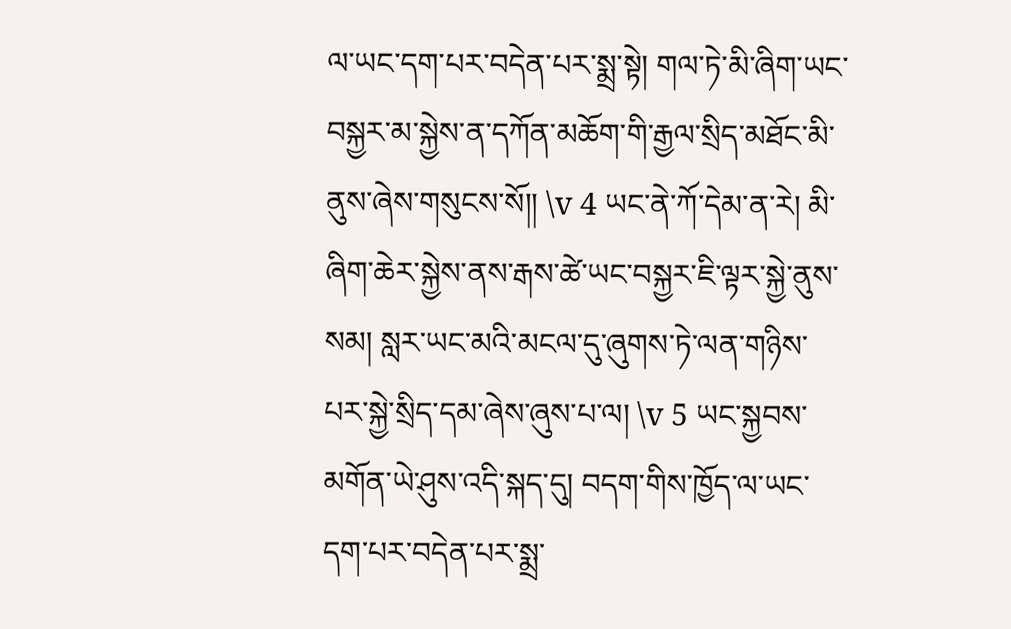ལ་ཡང་དག་པར་བདེན་པར་སྨྲ་སྟེ། གལ་ཏེ་མི་ཞིག་ཡང་བསྐྱར་མ་སྐྱེས་ན་དཀོན་མཆོག་གི་རྒྱལ་སྲིད་མཐོང་མི་ནུས་ཞེས་གསུངས་སོ།། \v 4 ཡང་ནེ་ཀོ་དེམ་ན་རེ། མི་ཞིག་ཆེར་སྐྱེས་ནས་རྒས་ཚེ་ཡང་བསྐྱར་ཇི་ལྟར་སྐྱེ་ནུས་སམ། སླར་ཡང་མའི་མངལ་དུ་ཞུགས་ཏེ་ལན་གཉིས་པར་སྐྱེ་སྲིད་དམ་ཞེས་ཞུས་པ་ལ། \v 5 ཡང་སྐྱབས་མགོན་ཡེ་ཤུས་འདི་སྐད་དུ། བདག་གིས་ཁྱོད་ལ་ཡང་དག་པར་བདེན་པར་སྨྲ་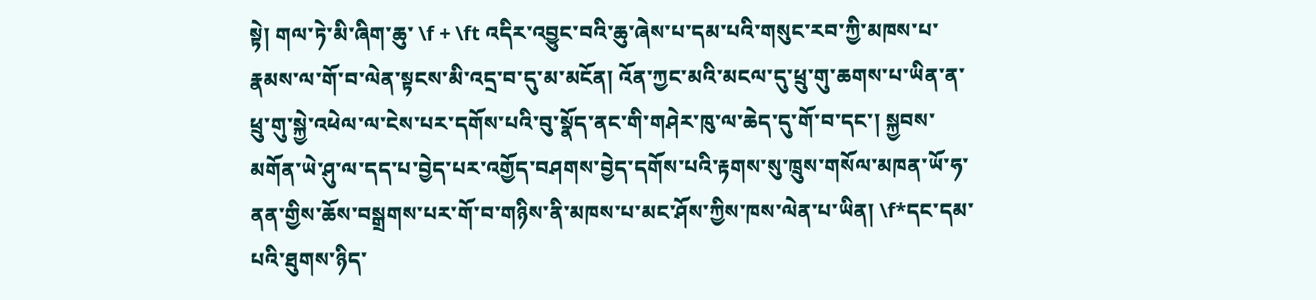སྟེ། གལ་ཏེ་མི་ཞིག་ཆུ་ \f + \ft འདིར་འབྱུང་བའི་ཆུ་ཞེས་པ་དམ་པའི་གསུང་རབ་ཀྱི་མཁས་པ་རྣམས་ལ་གོ་བ་ལེན་སྟངས་མི་འདྲ་བ་དུ་མ་མངོན། འོན་ཀྱང་མའི་མངལ་དུ་ཕྲུ་གུ་ཆགས་པ་ཡིན་ན་ཕྲུ་གུ་སྐྱེ་འཕེལ་ལ་ངེས་པར་དགོས་པའི་བུ་སྣོད་ནང་གི་གཤེར་ཁུ་ལ་ཆེད་དུ་གོ་བ་དང་། སྐྱབས་མགོན་ཡེ་ཤུ་ལ་དད་པ་བྱེད་པར་འགྱོད་བཤགས་བྱེད་དགོས་པའི་རྟགས་སུ་ཁྲུས་གསོལ་མཁན་ཡོ་ཧ་ནན་གྱིས་ཆོས་བསྒྲགས་པར་གོ་བ་གཉིས་ནི་མཁས་པ་མང་ཤོས་ཀྱིས་ཁས་ལེན་པ་ཡིན། \f*དང་དམ་པའི་ཐུགས་ཉིད་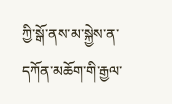ཀྱི་སྒོ་ནས་མ་སྐྱེས་ན་དཀོན་མཆོག་གི་རྒྱལ་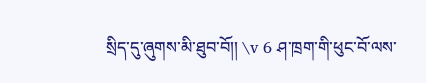སྲིད་དུ་ཞུགས་མི་ཐུབ་བོ།། \v 6 ཤ་ཁྲག་གི་ཕུང་བོ་ལས་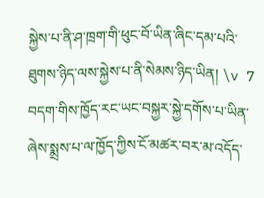སྐྱེས་པ་ནི་ཤ་ཁྲག་གི་ཕུང་བོ་ཡིན་ཞིང་དམ་པའི་ཐུགས་ཉིད་ལས་སྐྱེས་པ་ནི་སེམས་ཉིད་ཡིན། \v 7 བདག་གིས་ཁྱོད་རང་ཡང་བསྐྱར་སྐྱེ་དགོས་པ་ཡིན་ཞེས་སྨྲས་པ་ལ་ཁྱོད་ཀྱིས་ངོ་མཚར་བར་མ་འདོད་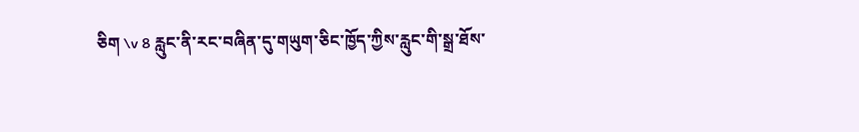ཅིག \v 8 རླུང་ནི་རང་བཞིན་དུ་གཡུག་ཅིང་ཁྱོད་ཀྱིས་རླུང་གི་སྒྲ་ཐོས་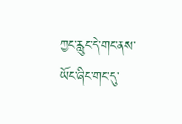ཀྱང་རླུང་དེ་གང་ནས་ཡོང་ཞིང་གང་དུ་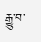རྒྱུ་བ་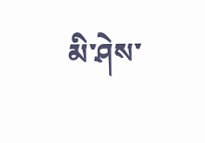མི་ཤེས་